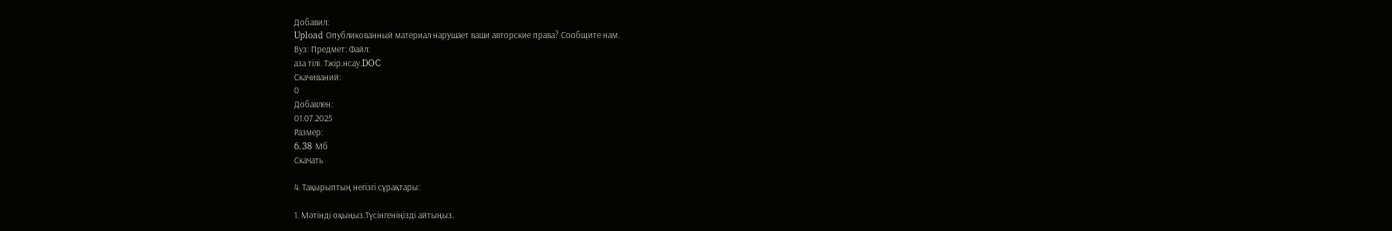Добавил:
Upload Опубликованный материал нарушает ваши авторские права? Сообщите нам.
Вуз: Предмет: Файл:
аза тілі. Тжір.нсау.DOC
Скачиваний:
0
Добавлен:
01.07.2025
Размер:
6.38 Mб
Скачать

4. Тақырыптың негізгі сұрақтары:

1. Мәтінді оқыңыз.Түсінгеніңізді айтыңыз.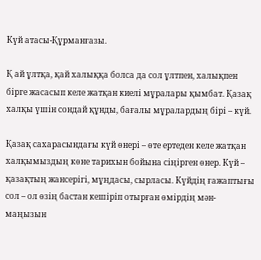Күй атасы-Құрманғазы.

Қ ай ұлтқа, қай халыққа болса да сол ұлтпен, халықпен бірге жасасып келе жатқан киелі мұралары қымбат. Қазақ халқы үшін сондай құнды, бағалы мұралардың бірі – күй.

Қазақ сахарасындағы күй өнері – өте ертеден келе жатқан халқымыздың көне тарихын бойына сіңірген өнер. Күй – қазақтың жансерігі, мұңдасы, сырласы. Күйдің ғажаптығы сол – ол өзің бастан кешіріп отырған өмірдің мән-маңызын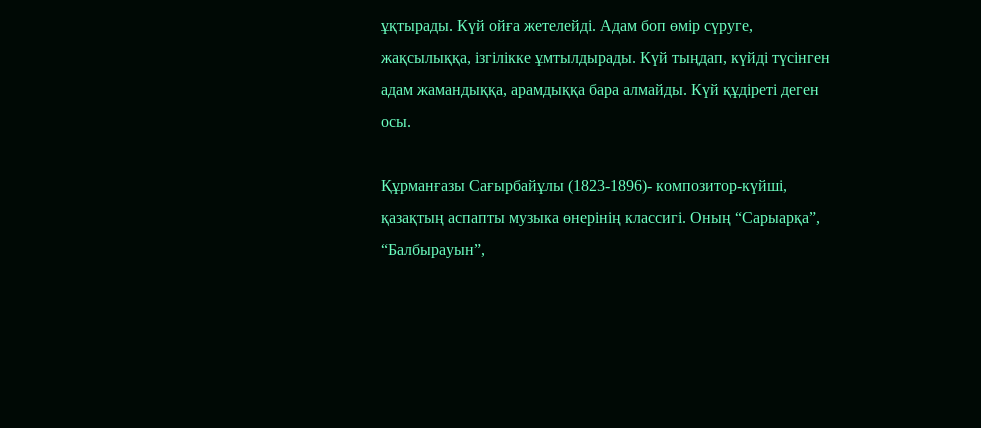ұқтырады. Күй ойға жетелейді. Адам боп өмір сүруге, жақсылыққа, ізгілікке ұмтылдырады. Күй тыңдап, күйді түсінген адам жамандыққа, арамдыққа бара алмайды. Күй құдіреті деген осы.

Құрманғазы Сағырбайұлы (1823-1896)- композитор-күйші, қазақтың аспапты музыка өнерінің классигі. Оның “Сарыарқа”, “Балбырауын”,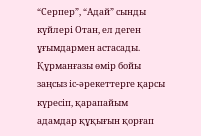“Серпер”, “Адай” сынды күйлері Отан, ел деген ұғымдармен астасады. Құрманғазы өмір бойы заңсыз іс-әрекеттерге қарсы күресіп, қарапайым адамдар құқығын қорғап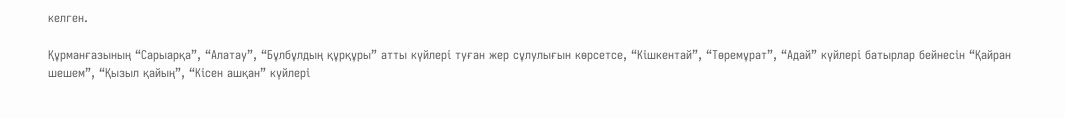келген.

Құрманғазының “Сарыарқа”, “Алатау”, “Бұлбұлдың құрқұры” атты күйлері туған жер сұлулығын көрсетсе, “Кішкентай”, “Төремұрат”, “Адай” күйлері батырлар бейнесін “Қайран шешем”, “Қызыл қайың”, “Кісен ашқан” күйлері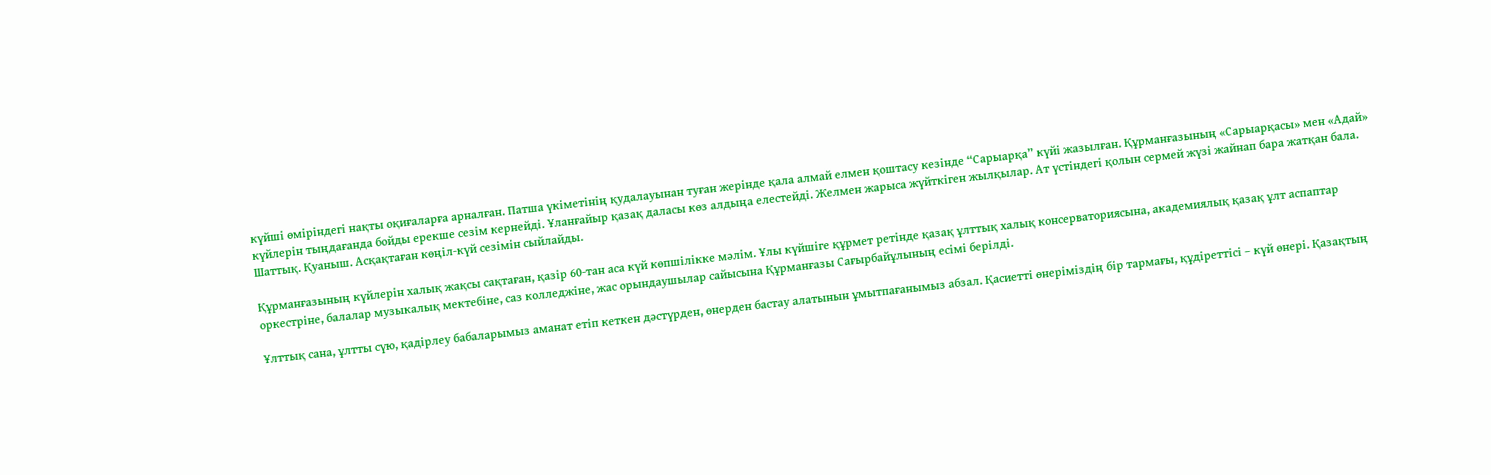күйші өміріндегі нақты оқиғаларға арналған. Патша үкіметінің қудалауынан туған жерінде қала алмай елмен қоштасу кезінде “Сарыарқа” күйі жазылған. Құрманғазының «Сарыарқасы» мен «Адай» күйлерін тыңдағанда бойды ерекше сезім кернейді. Ұланғайыр қазақ даласы көз алдыңа елестейді. Желмен жарыса жүйткіген жылқылар. Ат үстіндегі қолын сермей жүзі жайнап бара жатқан бала. Шаттық. Қуаныш. Асқақтаған көңіл-күй сезімін сыйлайды.

Құрманғазының күйлерін халық жақсы сақтаған, қазір 60-тан аса күй көпшілікке мәлім. Ұлы күйшіге құрмет ретінде қазақ ұлттық халық консерваториясына, академиялық қазақ ұлт аспаптар оркестріне, балалар музыкалық мектебіне, саз колледжіне, жас орындаушылар сайысына Құрманғазы Сағырбайұлының есімі берілді.

Ұлттық сана, ұлтты сүю, қадірлеу бабаларымыз аманат етіп кеткен дәстүрден, өнерден бастау алатынын ұмытпағанымыз абзал. Қасиетті өнеріміздің бір тармағы, құдіреттісі – күй өнері. Қазақтың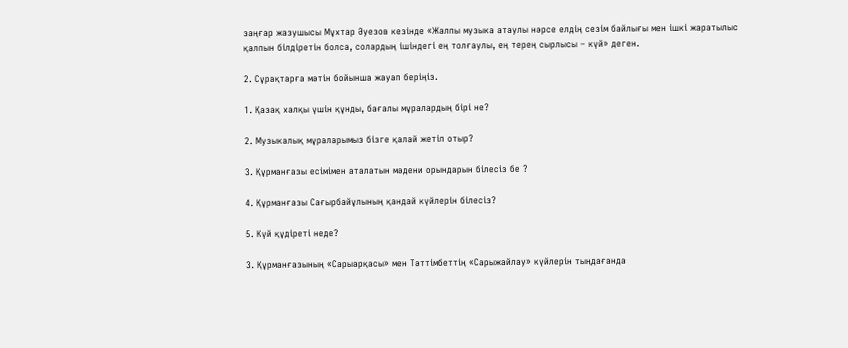заңғар жазушысы Мұхтар Әуезов кезінде «Жалпы музыка атаулы нәрсе елдің сезім байлығы мен ішкі жаратылыс қалпын білдіретін болса, солардың ішіндегі ең толғаулы, ең терең сырлысы – күй» деген.

2. Сұрақтарға мәтін бойынша жауап беріңіз.

1. Қазақ халқы үшін құнды, бағалы мұралардың бірі не?

2. Музыкалық мұраларымыз бізге қалай жетіп отыр?

3. Құрманғазы есімімен аталатын мәдени орындарын білесіз бе ?

4. Құрманғазы Сағырбайұлының қандай күйлерін білесіз?

5. Күй құдіреті неде?

3. Құрманғазының «Сарыарқасы» мен Тәттімбеттің «Сарыжайлау» күйлерін тыңдағанда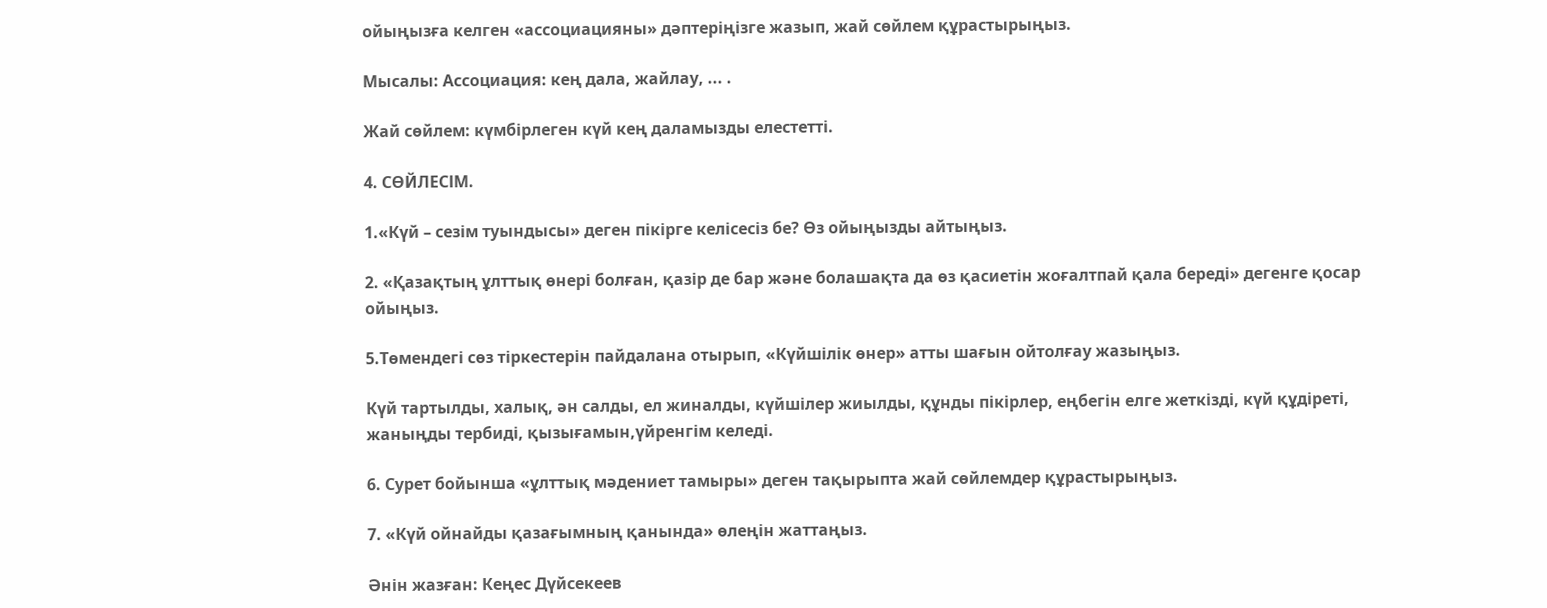ойыңызға келген «ассоциацияны» дәптеріңізге жазып, жай сөйлем құрастырыңыз.

Мысалы: Ассоциация: кең дала, жайлау, ... .

Жай сөйлем: күмбірлеген күй кең даламызды елестетті.

4. СӨЙЛЕСІМ.

1.«Күй – сезім туындысы» деген пікірге келісесіз бе? Өз ойыңызды айтыңыз.

2. «Қазақтың ұлттық өнері болған, қазір де бар және болашақта да өз қасиетін жоғалтпай қала береді» дегенге қосар ойыңыз.

5.Төмендегі сөз тіркестерін пайдалана отырып, «Күйшілік өнер» атты шағын ойтолғау жазыңыз.

Күй тартылды, халық, ән салды, ел жиналды, күйшілер жиылды, құнды пікірлер, еңбегін елге жеткізді, күй құдіреті, жаныңды тербиді, қызығамын,үйренгім келеді.

6. Сурет бойынша «ұлттық мәдениет тамыры» деген тақырыпта жай сөйлемдер құрастырыңыз.

7. «Күй ойнайды қазағымның қанында» өлеңін жаттаңыз.

Әнін жазған: Кеңес Дүйсекеев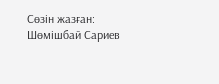Сөзін жазған: Шөмішбай Сариев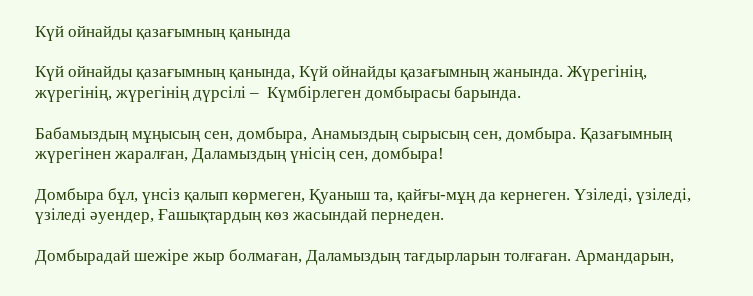Күй ойнайды қазағымның қанында

Күй ойнайды қазағымның қанында, Күй ойнайды қазағымның жанында. Жүрегінің, жүрегінің, жүрегінің дүрсілі –  Күмбірлеген домбырасы барында.

Бабамыздың мұңысың сен, домбыра, Анамыздың сырысың сен, домбыра. Қазағымның жүрегінен жаралған, Даламыздың үнісің сен, домбыра!

Домбыра бұл, үнсіз қалып көрмеген, Қуаныш та, қайғы-мұң да кернеген. Үзіледі, үзіледі, үзіледі әуендер, Ғашықтардың көз жасындай пернеден.

Домбырадай шежіре жыр болмаған, Даламыздың тағдырларын толғаған. Армандарын,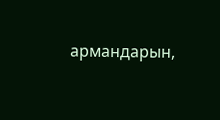армандарын,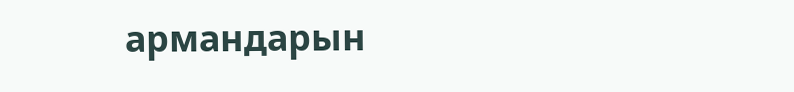армандарын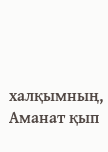халқымның, Аманат қып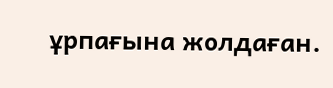ұрпағына жолдаған.